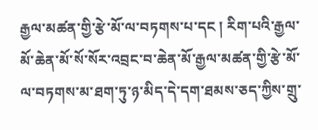རྒྱལ་མཚན་གྱི་རྩེ་མོ་ལ་བཏགས་པ་དང ། རིག་པའི་རྒྱལ་མོ་ཆེན་མོ་སོ་སོར་འབྲང་བ་ཆེན་མོ་རྒྱལ་མཚན་གྱི་རྩེ་མོ་ལ་བཏགས་མ་ཐག་ཏུ་ཉ་མིད་དེ་དག་ཐམས་ཅད་ཀྱིས་གྲུ་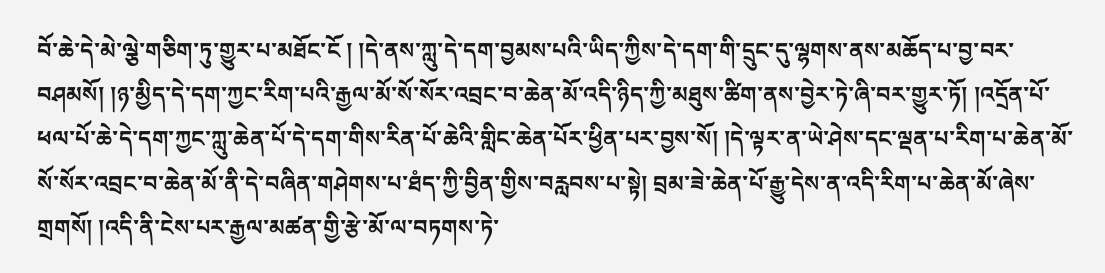བོ་ཆེ་དེ་མེ་ལྕེ་གཅིག་ཏུ་གྱུར་པ་མཐོང་ངོ ། །དེ་ནས་ཀླུ་དེ་དག་བྱམས་པའི་ཡིད་ཀྱིས་དེ་དག་གི་དྲུང་དུ་ལྷགས་ནས་མཆོད་པ་བྱ་བར་བཤམསོ། །ཉ་མྱིད་དེ་དག་ཀྱང་རིག་པའི་རྒྱལ་མོ་སོ་སོར་འབྲང་བ་ཆེན་མོ་འདི་ཉིད་ཀྱི་མཐུས་ཚིག་ནས་བྱེར་ཏེ་ཞི་བར་གྱུར་ཏོ། །འདྲོན་པོ་ཕལ་པོ་ཆེ་དེ་དག་ཀྱང་ཀླུ་ཆེན་པོ་དེ་དག་གིས་རིན་པོ་ཆེའི་གླིང་ཆེན་པོར་ཕྱིན་པར་བྱས་སོ། །དེ་ལྟར་ན་ཡེ་ཤེས་དང་ལྡན་པ་རིག་པ་ཆེན་མོ་སོ་སོར་འབྲང་བ་ཆེན་མོ་ནི་དེ་བཞིན་གཤེགས་པ་ཐཾད་ཀྱི་བྱིན་གྱིས་བརླབས་པ་སྟེ། བྲམ་ཟེ་ཆེན་པོ་རྒྱུ་དེས་ན་འདི་རིག་པ་ཆེན་མོ་ཞེས་གྲགསོ། །འདི་ནི་ངེས་པར་རྒྱལ་མཚན་གྱི་རྩེ་མོ་ལ་བཏགས་ཏེ་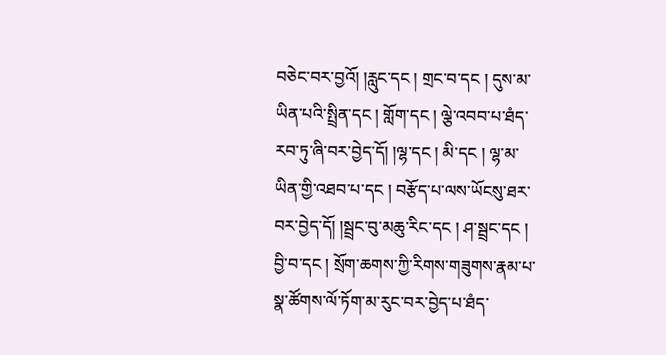བཅེང་བར་བྱའོ། །རླུང་དང ། གྲང་བ་དང ། དུས་མ་ཡིན་པའི་སྤྲིན་དང ། གློག་དང ། ལྕེ་འབབ་པ་ཐཾད་རབ་ཏུ་ཞི་བར་བྱེད་དོ། །ལྷ་དང ། མི་དང ། ལྷ་མ་ཡིན་གྱི་འཐབ་པ་དང ། བརྩོད་པ་ལས་ཡོངསུ་ཐར་བར་བྱེད་དོ། །སྦྲང་བུ་མཆུ་རིང་དང ། ཤ་སྦྲང་དང ། བྱི་བ་དང ། སྲོག་ཆགས་ཀྱི་རིགས་གཟུགས་རྣམ་པ་སྣ་ཚོགས་ལོ་ཏོག་མ་རུང་བར་བྱེད་པ་ཐཾད་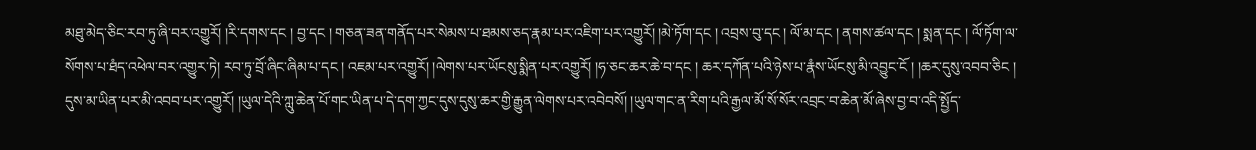མཐུ་མེད་ཅིང་རབ་ཏུ་ཞི་བར་འགྱུརོ། །རི་དགས་དང ། བྱ་དང ། གཅན་ཟན་གནོད་པར་སེམས་པ་ཐམས་ཅད་རྣམ་པར་འཇིག་པར་འགྱུརོ། །མེ་ཏོག་དང ། འབྲས་བུ་དང ། ལོ་མ་དང ། ནགས་ཚལ་དང ། སྨན་དང ། ལོ་ཏོག་ལ་སོགས་པ་ཐཾད་འཕེལ་བར་འགྱུར་ཏེ། རབ་ཏུ་བྲོ་ཞིང་ཞིམ་པ་དང ། འཇམ་པར་འགྱུརོ། །ལེགས་པར་ཡོངསུ་སྨིན་པར་འགྱུརོ། །ཧ་ཅང་ཆར་ཆེ་བ་དང ། ཆར་དཀོན་པའི་ཉེས་པ་རྣཾས་ཡོངསུ་མི་འབྱུང་ངོ ། །ཆར་དུསུ་འབབ་ཅིང ། དུས་མ་ཡིན་པར་མི་འབབ་པར་འགྱུརོ། །ཡུལ་དེའི་ཀླུ་ཆེན་པོ་གང་ཡིན་པ་དེ་དག་ཀྱང་དུས་དུསུ་ཆར་གྱི་རྒྱུན་ལེགས་པར་འབེབསོ། །ཡུལ་གང་ན་རིག་པའི་རྒྱལ་མོ་སོ་སོར་འབྲང་བ་ཆེན་མོ་ཞེས་བྱ་བ་འདི་སྤྱོད་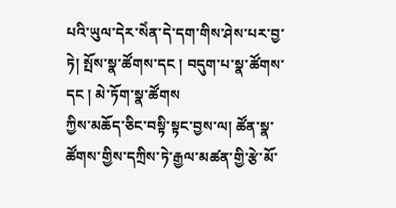པའི་ཡུལ་དེར་སེཾན་དེ་དག་གིས་ཤེས་པར་བྱ་ཏེ། སྤོས་སྣ་ཚོགས་དང ། བདུག་པ་སྣ་ཚོགས་དང ། མེ་ཏོག་སྣ་ཚོགས
ཀྱིས་མཆོད་ཅིང་བསྟི་སྟང་བྱས་ལ། ཚོན་སྣ་ཚོགས་གྱིས་དཀྲིས་ཏེ་རྒྱལ་མཚན་གྱི་རྩེ་མོ་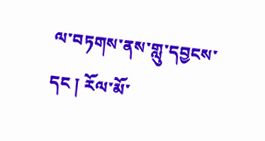ལ་བཏགས་ནས་གླུ་དབྱངས་དང ། རོལ་མོ་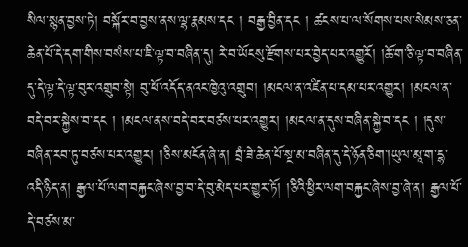སིལ་སྙན་བྱས་ཏེ། བསྐོར་བ་བྱས་ནས་ལྷ་རྣམས་དང ། བརྒྱ་བྱིན་དང ། ཚངས་པ་ལ་སོགས་པས་སེམས་ཅན་ཆེན་པོ་དེ་དག་གིས་བསཾས་པ་ཇི་ལྟ་བ་བཞིན་དུ། རེ་བ་ཡོངསུ་རྫོགས་པར་བྱེད་པར་འགྱུརོ། །ཆོ་ག་ཅི་ལྟ་བ་བཞིན་དུ་དེ་ལྟ་དེ་ལྟ་བུར་འགྲུབ་སྟེ། བུ་ཕོ་འདོད་ནའང་ཁྱེའུ་འགྲུབ། །མངལ་ན་འཛིན་པ་དམ་པར་འགྱུར། །མངལ་ན་བདེ་བར་སྐྱེས་བ་དང ། །མངལ་ནས་བདེ་བར་བཙས་པར་འགྱུར། །མངལ་ན་དུས་བཞིན་སྐྱེ་བ་དང ། །དུས་བཞིན་རབ་ཏུ་བཙས་པར་འགྱུར། །ཅིས་མངོན་ཞེ་ན། བྲཾ་ཟེ་ཆེན་པོ་སྔ་མ་བཞིན་དུ་དེ་ཉོན་ཅིག་།ཡུལ་མཱ་ག་དྷ་འདི་ཉིད་ན། རྒྱལ་པོ་ལག་བརྐྱང་ཞེས་བྱ་བ་དེ་བུ་མེད་པར་གྱུར་ཏོ། །ཅིའི་ཕྱིར་ལག་བརྐྱང་ཞེས་བྱ་ཞེ་ན། རྒྱལ་པོ་དེ་བཙས་མ་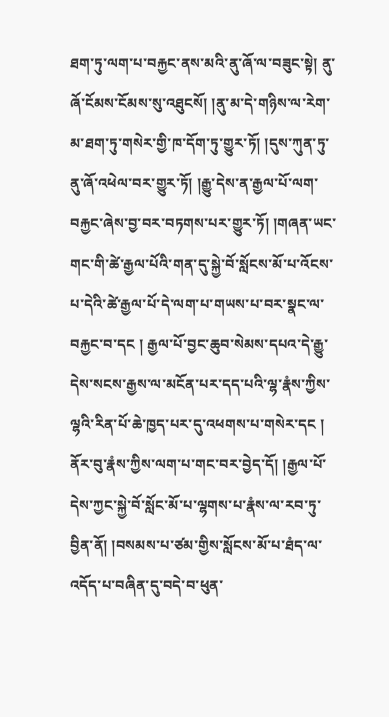ཐག་ཏུ་ལག་པ་བརྐྱང་ནས་མའི་ནུ་ཞོ་ལ་བཟུང་སྟེ། ནུ་ཞོ་ངོམས་ངོམས་སུ་འཐུངསོ། །ནུ་མ་དེ་གཉིས་ལ་རེག་མ་ཐག་ཏུ་གསེར་གྱི་ཁ་དོག་ཏུ་གྱུར་ཏོ། །དུས་ཀུན་ཏུ་ནུ་ཞོ་འཕེལ་བར་གྱུར་ཏོ། །རྒྱུ་དེས་ན་རྒྱལ་པོ་ལག་བརྐྱང་ཞེས་བྱ་བར་བཏགས་པར་གྱུར་ཏོ། །གཞན་ཡང་གང་གི་ཚེ་རྒྱལ་པོའི་གན་དུ་སྐྱེ་བོ་སློངས་མོ་པ་འོངས་པ་དེའི་ཚེ་རྒྱལ་པོ་དེ་ལག་པ་གཡས་པ་བར་སྣང་ལ་བརྐྱང་བ་དང ། རྒྱལ་པོ་བྱང་ཆུབ་སེམས་དཔའ་དེ་རྒྱུ་དེས་སངས་རྒྱས་ལ་མངོན་པར་དད་པའི་ལྷ་རྣཾས་ཀྱིས་ལྷའི་རིན་པོ་ཆེ་ཁྱད་པར་དུ་འཕགས་པ་གསེར་དང ། ནོར་བུ་རྣཾས་ཀྱིས་ལག་པ་གང་བར་བྱེད་དོ། །རྒྱལ་པོ་དེས་ཀྱང་སྐྱེ་བོ་སློང་མོ་པ་ལྷགས་པ་རྣཾས་ལ་རབ་ཏུ་བྱིན་ནོ། །བསམས་པ་ཙམ་གྱིས་སློངས་མོ་པ་ཐཾད་ལ་འདོད་པ་བཞིན་དུ་བདེ་བ་ཕུན་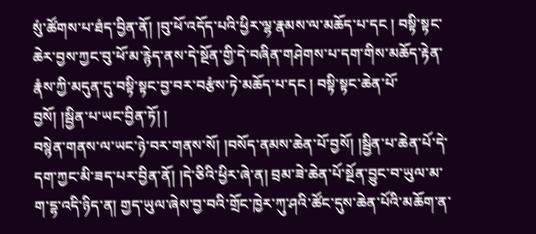སུཾ་ཚོགས་པ་ཐཾད་བྱིན་ནོ། །བུ་ཕོ་འདོད་པའི་ཕྱིར་ལྷ་རྣམས་ལ་མཆོད་པ་དང ། བསྟི་སྟང་ཆེར་བྱས་ཀྱང་བུ་ཕོ་མ་རྙེད་ནས་དེ་སྔོན་གྱི་དེ་བཞིན་གཤེགས་པ་དག་གིས་མཆོད་རྟེན་རྣཾས་ཀྱི་མདུན་དུ་བསྟི་སྟང་བྱ་བར་བརྩཾས་ཏེ་མཆོད་པ་དང ། བསྟི་སྟང་ཆེན་པོ་བྱསོ། །སྦྱིན་པ་ཡང་བྱིན་ཏོ། །
བསྙེན་གནས་ལ་ཡང་ཉེ་བར་གནས་སོ། །བསོད་ནམས་ཆེན་པོ་བྱསོ། །སྦྱིན་པ་ཆེན་པོ་དེ་དག་ཀྱང་མི་ཟད་པར་བྱིན་ནོ། །དེ་ཅིའི་ཕྱིར་ཞེ་ན། བྲམ་ཟེ་ཆེན་པོ་སྔོན་བྱུང་བ་ཡུལ་མ་ག་དྷ་འདི་ཉིད་ན། གྱད་ཡུལ་ཞེས་བྱ་བའི་གྲོང་ཁྱེར་ཀུ་ཤའི་ཚོང་དུས་ཆེན་པོའི་མཆོག་ན་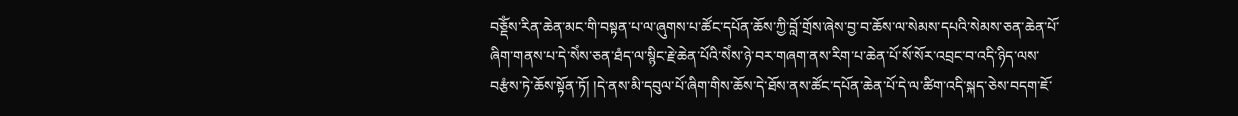བཅྡོཾས་རིན་ཆེན་མང་གི་བསྟན་པ་ལ་ཞུགས་པ་ཚོང་དཔོན་ཆོས་ཀྱི་བློ་གྲོས་ཞེས་བྱ་བ་ཆོས་ལ་སེམས་དཔའི་སེམས་ཅན་ཆེན་པོ་ཞིག་གནས་པ་དེ་སེཾས་ཅན་ཐཾད་ལ་སྙིང་རྗེ་ཆེན་པོའི་སེཾས་ཉེ་བར་གཞག་ནས་རིག་པ་ཆེན་པོ་སོ་སོར་འབྲང་བ་འདི་ཉིད་ལས་བརྩཾས་ཏེ་ཆོས་སྟོན་ཏོ། །དེ་ནས་མི་དབུལ་པོ་ཞིག་གིས་ཆོས་དེ་ཐོས་ནས་ཚོང་དཔོན་ཆེན་པོ་དེ་ལ་ཚིག་འདི་སྐད་ཅེས་བདག་ཇོ་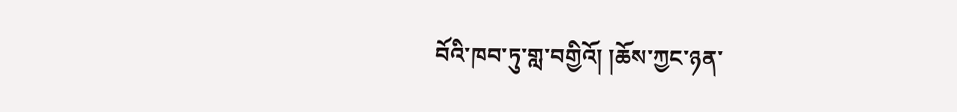བོའི་ཁབ་ཏུ་གླ་བགྱིའོ། །ཆོས་ཀྱང་ཉན་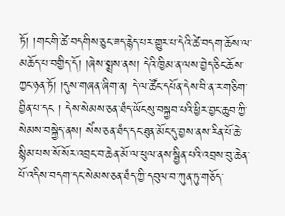ཏོ། །གང་གི་ཚེ་བདགིས་ཅུང་ཟད་རྙེད་པར་གྱུར་པ་དེའི་ཚེ་བདག་ཆོས་ལ་མཆོད་པ་བགྱིད་དོ། །ཞེས་སྨྲས་ནས། དེའི་ཁྱིམ་ན་ལས་བྱེད་ཅིང་ཆོས་ཀྱང་ཉན་ཏོ། །དུས་གཞན་ཞིག་ན། དེ་ལ་ཚོང་དཔོན་དེས་བི་ན་ར་གཅིག་བྱིན་པ་དང ། དེས་སེམས་ཅན་ཐཾད་ཡོངསུ་བསྐྱབ་པའི་ཕྱིར་བྱང་ཆུབ་ཀྱི་སེམས་བསྐྱེད་ནས། སེཾས་ཅན་ཐཾད་དང་ཐུན་མོང་དུ་བྱས་ནས་རིན་པོ་ཆེ་སྙིམ་པས་སོ་སོར་འབྲང་བ་ཆེན་མོ་ལ་ཕུལ་ནས་སྦྱིན་པའི་འབྲས་བུ་ཆེན་པོ་འདིས་བདག་དང་སེམས་ཅན་ཐཾད་ཀྱི་དབུལ་བ་ཀུན་ཏུ་གཅོད་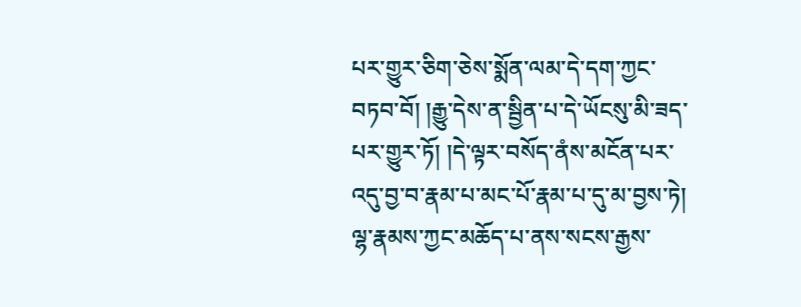པར་གྱུར་ཅིག་ཅེས་སྨོན་ལམ་དེ་དག་ཀྱང་བཏབ་བོ། །རྒྱུ་དེས་ན་སྦྱིན་པ་དེ་ཡོངསུ་མི་ཟད་པར་གྱུར་ཏོ། །དེ་ལྟར་བསོད་ནཾས་མངོན་པར་འདུ་བྱ་བ་རྣམ་པ་མང་པོ་རྣམ་པ་དུ་མ་བྱས་ཏེ། ལྷ་རྣམས་ཀྱང་མཆོད་པ་ནས་སངས་རྒྱས་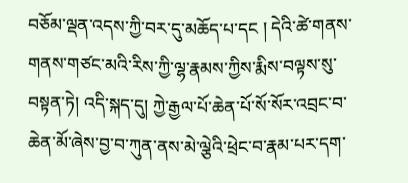བཅོམ་ལྡན་འདས་ཀྱི་བར་དུ་མཆོད་པ་དང ། དེའི་ཚེ་གནས་གནས་གཙང་མའི་རིས་ཀྱི་ལྷ་རྣམས་ཀྱིས་རྨིས་བལྟས་སུ་བསྟན་ཏེ། འདི་སྐད་དུ། ཀྱེ་རྒྱལ་པོ་ཆེན་པོ་སོ་སོར་འབྲང་བ་ཆེན་མོ་ཞེས་བྱ་བ་ཀུན་ནས་མེ་ལྕེའི་ཕྲེང་བ་རྣམ་པར་དག་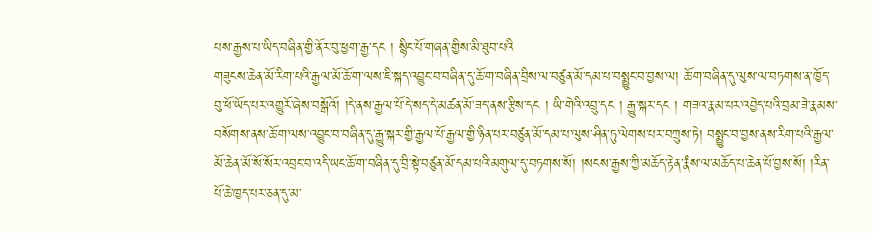པས་རྒྱས་པ་ཡིད་བཞིན་གྱི་ནོར་བུ་ཕྱག་རྒྱ་དང ། སྙིང་པོ་གཞན་གྱིས་མི་ཐུབ་པའི
གཟུངས་ཆེན་མོ་རིག་པའི་རྒྱལ་མོ་ཆོ་ག་ལས་ཇི་སྐད་འབྱུང་བ་བཞིན་དུ་ཆོ་ག་བཞིན་བྲིས་ལ་བཙུན་མོ་དམ་པ་བསྨྱུང་བ་བྱས་ལ། ཆོ་ག་བཞིན་དུ་ལུས་ལ་བཏགས་ན་ཁྱོད་བུ་ཕོ་ཡོད་པར་འགྱུརོ་ཞེས་བསྒོའོ། །དེ་ནས་རྒྱལ་པོ་དེ་སད་དེ་མཚན་མོ་ཟད་ནས་རྩིས་དང ། ཡི་གེའི་འབྲུ་དང ། རྒྱུ་སྐར་དང ། གཟའ་རྣམ་པར་འབྱེད་པའི་བྲམ་ཟེ་རྣམས་བསོགས་ནས་ཆོ་ག་ལས་འབྱུང་བ་བཞིན་དུ་རྒྱུ་སྐར་གྱི་རྒྱལ་པོ་རྒྱལ་གྱི་ཉིན་པར་བཙུན་མོ་དམ་པ་ལུས་ཤིན་ཏུ་ལེགས་པར་བཀྲུས་ཏེ། བསྨྱུང་བ་བྱས་ནས་རིག་པའི་རྒྱལ་མོ་ཆེན་མོ་སོ་སོར་འབྲང་བ་འདི་ཡང་ཆོ་ག་བཞིན་དུ་བྲི་སྟེ་བཙུན་མོ་དམ་པའི་མགུལ་དུ་བཏགས་སོ། །སངས་རྒྱས་ཀྱི་མཆོད་རྟེན་རྣཾས་ལ་མཆོད་པ་ཆེན་པོ་བྱས་སོ། །རིན་པོ་ཆེ་ཁྱད་པར་ཅན་དུ་མ་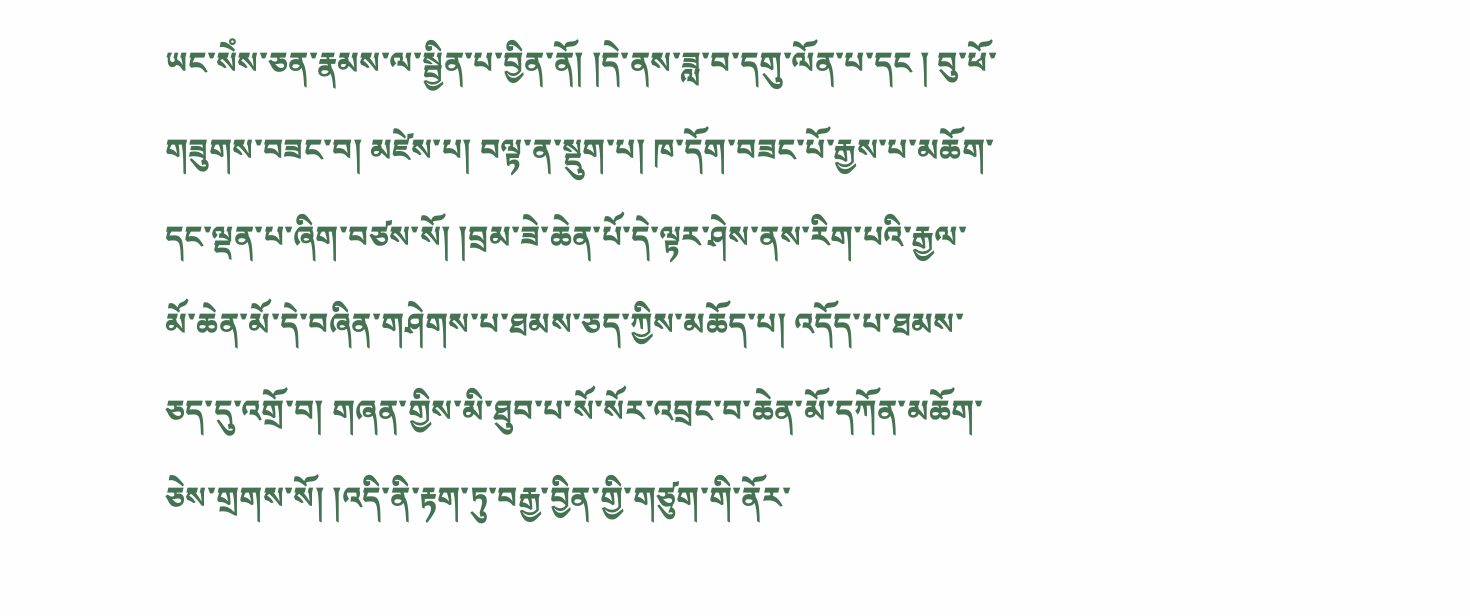ཡང་སེཾས་ཅན་རྣམས་ལ་སྦྱིན་པ་བྱིན་ནོ། །དེ་ནས་ཟླ་བ་དགུ་ལོན་པ་དང ། བུ་ཕོ་གཟུགས་བཟང་བ། མཛེས་པ། བལྟ་ན་སྡུག་པ། ཁ་དོག་བཟང་པོ་རྒྱས་པ་མཆོག་དང་ལྡན་པ་ཞིག་བཙས་སོ། །བྲམ་ཟེ་ཆེན་པོ་དེ་ལྟར་ཤེས་ནས་རིག་པའི་རྒྱལ་མོ་ཆེན་མོ་དེ་བཞིན་གཤེགས་པ་ཐམས་ཅད་ཀྱིས་མཆོད་པ། འདོད་པ་ཐམས་ཅད་དུ་འགྲོ་བ། གཞན་གྱིས་མི་ཐུབ་པ་སོ་སོར་འབྲང་བ་ཆེན་མོ་དཀོན་མཆོག་ཅེས་གྲགས་སོ། །འདི་ནི་རྟག་ཏུ་བརྒྱ་བྱིན་གྱི་གཙུག་གི་ནོར་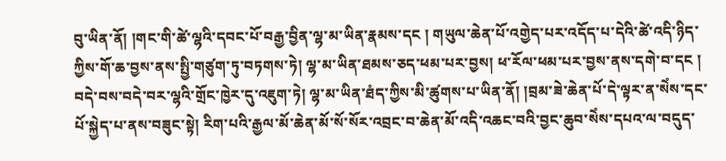བུ་ཡིན་ནོ། །གང་གི་ཚེ་ལྷའི་དབང་པོ་བརྒྱ་བྱིན་ལྷ་མ་ཡིན་རྣམས་དང ། གཡུལ་ཆེན་པོ་འགྱེད་པར་འདོད་པ་དེའི་ཚེ་འདི་ཉིད་ཀྱིས་གོ་ཆ་བྱས་ནས་སྤྱི་གཙུག་ཏུ་བཏགས་ཏེ། ལྷ་མ་ཡིན་ཐམས་ཅད་ཕམ་པར་བྱས། ཕ་རོལ་ཕམ་པར་བྱས་ནས་དགེ་བ་དང ། བདེ་བས་བདེ་བར་ལྷའི་གྲོང་ཁྱེར་དུ་འཇུག་ཏེ། ལྷ་མ་ཡིན་ཐཾད་ཀྱིས་མི་ཚུགས་པ་ཡིན་ནོ། །བྲམ་ཟེ་ཆེན་པོ་དེ་ལྟར་ན་སེཾས་དང་པོ་སྐྱེད་པ་ནས་བཟུང་སྟེ། རིག་པའི་རྒྱལ་མོ་ཆེན་མོ་སོ་སོར་འབྲང་བ་ཆེན་མོ་འདི་འཆང་བའི་བྱང་ཆུབ་སེཾས་དཔའ་ལ་བདུད་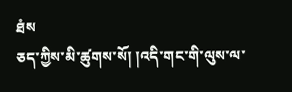ཐཾས
ཅད་ཀྱིས་མི་ཚུགས་སོ། །འདི་གང་གི་ལུས་ལ་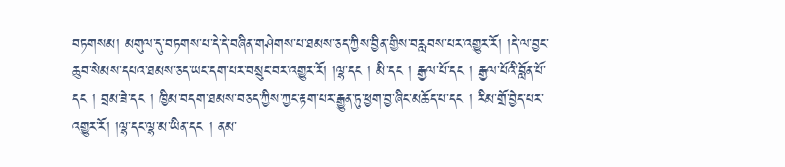བཏགསམ། མགུལ་དུ་བཏགས་པ་དེ་དེ་བཞིན་གཤེགས་པ་ཐམས་ཅད་ཀྱིས་བྱིན་གྱིས་བརླབས་པར་འགྱུར་རོ། །དེ་ལ་བྱང་ཆུབ་སེམས་དཔའ་ཐམས་ཅད་ཡང་དག་པར་བསྲུང་བར་འགྱུར་རོ། །ལྷ་དང ། མི་དང ། རྒྱལ་པོ་དང ། རྒྱལ་པོའི་བློན་པོ་དང ། བྲམ་ཟེ་དང ། ཁྱིམ་བདག་ཐམས་བཅད་ཀྱིས་ཀྱང་རྟག་པར་རྒྱུན་ཏུ་ཕྱག་བྱ་ཞིང་མཆོད་པ་དང ། རིམ་གྲོ་བྱེད་པར་འགྱུར་རོ། །ལྷ་དང་ལྷ་མ་ཡིན་དང ། ནམ་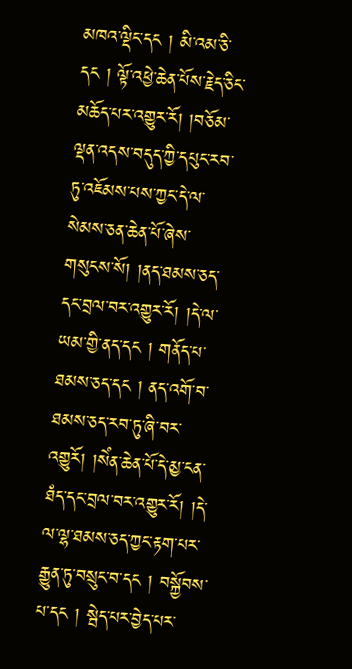མཁའ་ལྡིང་དང ། མི་འམ་ཅི་དང ། ལྟོ་འཕྱེ་ཆེན་པོས་རྗེད་ཅིང་མཆོད་པར་འགྱུར་རོ། །བཅོམ་ལྡན་འདས་བདུད་ཀྱི་དཔུང་རབ་ཏུ་འཇོམས་པས་ཀྱང་དེ་ལ་སེམས་ཅན་ཆེན་པོ་ཞེས་གསུངས་སོ། །ནད་ཐམས་ཅད་དང་བྲལ་བར་འགྱུར་རོ། །དེ་ལ་ཡམ་གྱི་ནད་དང ། གནོད་པ་ཐམས་ཅད་དང ། ནད་འགོ་བ་ཐམས་ཅད་རབ་ཏུ་ཞི་བར་འགྱུརོ། །སེཾན་ཆེན་པོ་དེ་མྱ་ངན་ཐཾད་དང་བྲལ་བར་འགྱུར་རོ། །དེ་ལ་ལྷ་ཐམས་ཅད་ཀྱང་རྟག་པར་རྒྱུན་ཏུ་བསྲུང་བ་དང ། བསྐྱོབས་པ་དང ། སྦེད་པར་བྱེད་པར་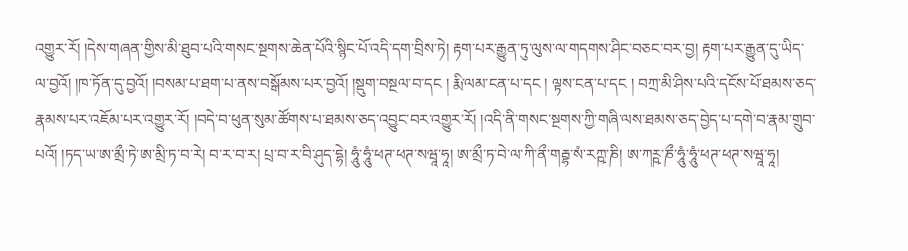འགྱུར་རོ། །དེས་གཞན་གྱིས་མི་ཐུབ་པའི་གསང་སྔགས་ཆེན་པོའི་སྙིང་པོ་འདི་དག་བྲིས་ཏེ། རྟག་པར་རྒྱུན་ཏུ་ལུས་ལ་གདགས་ཤིང་བཅང་བར་བྱ། རྟག་པར་རྒྱུན་དུ་ཡིད་ལ་བྱའོ། །ཁ་ཏོན་དུ་བྱའོ། །བསམ་པ་ཐག་པ་ནས་བསྒོམས་པར་བྱའོ། །སྡུག་བསྔལ་བ་དང ། རྨི་ལམ་ངན་པ་དང ། ལྟས་ངན་པ་དང ། བཀྲ་མི་ཤིས་པའི་དངོས་པོ་ཐམས་ཅད་རྣམས་པར་འཇོམ་པར་འགྱུར་རོ། །བདེ་བ་ཕུན་སུམ་ཚོགས་པ་ཐམས་ཅད་འབྱུང་བར་འགྱུར་རོ། །འདི་ནི་གསང་སྔགས་ཀྱི་གཞི་ལས་ཐམས་ཅད་བྱེད་པ་དགེ་བ་རྣམ་གྲུབ་པའོ། །ཏད་ཡ་ཨ་མྲྀ་ཏེ་ཨ་མྲི་ཏ་བ་རེ། བ་ར་བ་ར། པྲ་བ་ར་བི་ཤུད་དྷེ། ཧཱུཾ་ཧཱུཾ་ཕཊ་ཕཊ་སཝཱ་ཧཱ། ཨ་མྲྀ་ཏ་བེ་ལ་ཀི་ནྀ་གརྦྷ་སཾ་རཀྵ་ཎི། ཨ་ཀཪྵ་ཎྀ་ཧཱུཾ་ཧཱུཾ་ཕཊ་ཕཊ་སཝཱ་ཧཱ།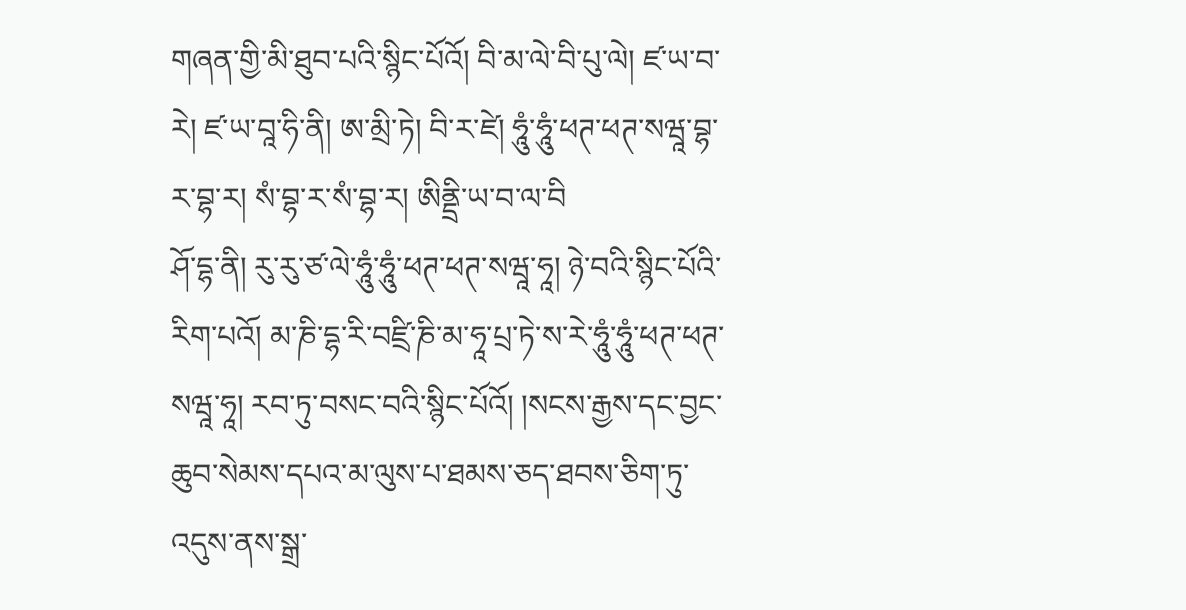གཞན་གྱི་མི་ཐུབ་པའི་སྙིང་པོའོ། བི་མ་ལེ་བི་པུ་ལེ། ཛ་ཡ་བ་རེ། ཛ་ཡ་བཱ་ཧི་ནི། ཨ་མྲི་ཏེ། བི་ར་ཛེ། ཧཱུཾ་ཧཱུཾ་ཕཊ་ཕཊ་སཝཱ་བྷ་ར་བྷ་ར། སཾ་བྷ་ར་སཾ་བྷ་ར། ཨིནྡྲི་ཡ་བ་ལ་བི
ཤོ་དྷ་ནི། རུ་རུ་ཙ་ལེ་ཧཱུཾ་ཧཱུཾ་ཕཊ་ཕཊ་སཝཱ་ཧཱ། ཉེ་བའི་སྙིང་པོའི་རིག་པའོ། མ་ཎི་དྷ་རི་བཛྲི་ཎི་མ་ཧཱ་པྲ་ཏེ་ས་རེ་ཧཱུཾ་ཧཱུཾ་ཕཊ་ཕཊ་སཝཱ་ཧཱ། རབ་ཏུ་བསང་བའི་སྙིང་པོའོ། །སངས་རྒྱས་དང་བྱང་ཆུབ་སེམས་དཔའ་མ་ལུས་པ་ཐམས་ཅད་ཐབས་ཅིག་ཏུ་འདུས་ནས་སྒྲ་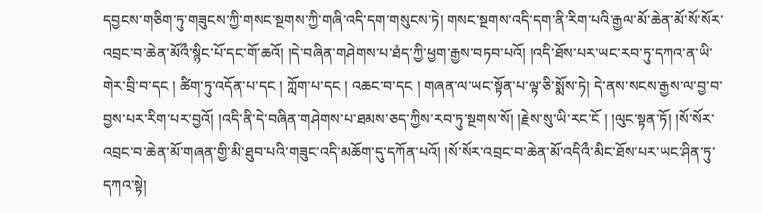དབྱངས་གཅིག་ཏུ་གཟུངས་ཀྱི་གསང་སྔགས་ཀྱི་གཞི་འདི་དག་གསུངས་ཏེ། གསང་སྔགས་འདི་དག་ནི་རིག་པའི་རྒྱལ་མོ་ཆེན་མོ་སོ་སོར་འབྲང་བ་ཆེན་མོའྀ་སྙིང་པོ་དང་གོ་ཆའོ། །དེ་བཞིན་གཤེགས་པ་ཐཾད་ཀྱི་ཕྱག་རྒྱས་བཏབ་པའོ། །འདི་ཐོས་པར་ཡང་རབ་ཏུ་དཀའ་ན་ཡི་གེར་བྲི་བ་དང ། ཚིག་ཏུ་འདོན་པ་དང ། ཀློག་པ་དང ། འཆང་བ་དང ། གཞན་ལ་ཡང་སྟོན་པ་ལྟ་ཅི་སྨོས་ཏེ། དེ་ནས་སངས་རྒྱས་ལ་བྱ་བ་བྱས་པར་རིག་པར་བྱའོ། །འདི་ནི་དེ་བཞིན་གཤེགས་པ་ཐམས་ཅད་ཀྱིས་རབ་ཏུ་སྔགས་སོ། །རྗེས་སུ་ཡི་རང་ངོ ། །ལུང་སྟན་ཏོ། །སོ་སོར་འབྲང་བ་ཆེན་མོ་གཞན་གྱི་མི་ཐུབ་པའི་གཟུང་འདི་མཆོག་དུ་དཀོན་པའོ། །སོ་སོར་འབྲང་བ་ཆེན་མོ་འདིའྀ་མིང་ཐོས་པར་ཡང་ཤིན་ཏུ་དཀའ་སྟེ།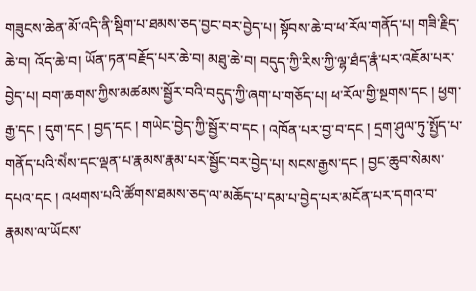གཟུངས་ཆེན་མོ་འདི་ནི་སྡིག་པ་ཐམས་ཅད་བྱང་བར་བྱེད་པ། སྟོབས་ཆེ་བ་ཕ་རོལ་གནོད་པ། གཟི་རྗིད་ཆེ་བ། འོད་ཆེ་བ། ཡོན་ཏན་བརྗོད་པར་ཆེ་བ། མཐུ་ཆེ་བ། བདུད་ཀྱི་རིས་ཀྱི་ལྷ་ཐཾད་རྣཾ་པར་འཇོམ་པར་བྱེད་པ། བག་ཆགས་ཀྱིས་མཚམས་སྦྱོར་བའི་བདུད་ཀྱི་ཞག་པ་གཅོད་པ། ཕ་རོལ་གྱི་སྔགས་དང ། ཕྱག་རྒྱ་དང ། དུག་དང ། བྱད་དང ། གཡེང་བྱེད་ཀྱི་སྦྱོར་བ་དང ། འཁོན་པར་བྱ་བ་དང ། དྲག་ཤུལ་ཏུ་སྤྱོད་པ་གནོད་པའི་སེཾས་དང་ལྡན་པ་རྣམས་རྣམ་པར་སྦྱོང་བར་བྱེད་པ། སངས་རྒྱས་དང ། བྱང་ཆུབ་སེམས་དཔའ་དང ། འཕགས་པའི་ཚོགས་ཐམས་ཅད་ལ་མཆོད་པ་དམ་པ་བྱེད་པར་མངོན་པར་དགའ་བ་རྣམས་ལ་ཡོངས་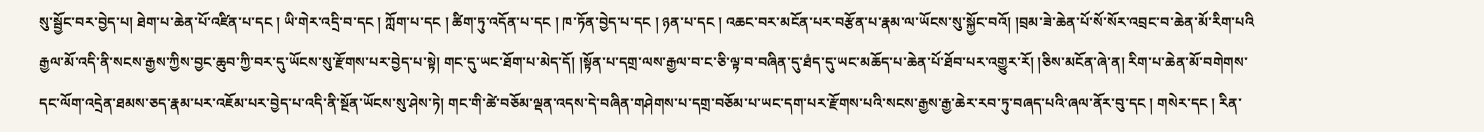སུ་སྦྱོང་བར་བྱེད་པ། ཐེག་པ་ཆེན་པོ་འཛིན་པ་དང ། ཡི་གེར་འདྲི་བ་དང ། ཀློག་པ་དང ། ཚིག་ཏུ་འདོན་པ་དང ། ཁ་ཏོན་བྱེད་པ་དང ། ཉན་པ་དང ། འཆང་བར་མངོན་པར་བརྩོན་པ་རྣམ་ལ་ཡོངས་སུ་སྐྱོང་བའོ། །བྲམ་ཟེ་ཆེན་པོ་སོ་སོར་འབྲང་བ་ཆེན་མོ་རིག་པའི
རྒྱལ་མོ་འདི་ནི་སངས་རྒྱས་ཀྱིས་བྱང་ཆུབ་ཀྱི་བར་དུ་ཡོངས་སུ་རྫོགས་པར་བྱེད་པ་སྟེ། གང་དུ་ཡང་ཐོག་པ་མེད་དོ། །སྟོན་པ་དགྲ་ལས་རྒྱལ་བ་ང་ཅི་ལྟ་བ་བཞིན་དུ་ཐཾད་དུ་ཡང་མཆོད་པ་ཆེན་པོ་ཐོབ་པར་འགྱུར་རོ། །ཅིས་མངོན་ཞེ་ན། རིག་པ་ཆེན་མོ་བགེགས་དང་ལོག་འདྲེན་ཐམས་ཅད་རྣམ་པར་འཇོམ་པར་བྱེད་པ་འདི་ནི་སྔོན་ཡོངས་སུ་ཤེས་ཏེ། གང་གི་ཚེ་བཅོམ་ལྡན་འདས་དེ་བཞིན་གཤེགས་པ་དགྲ་བཅོམ་པ་ཡང་དག་པར་རྫོགས་པའི་སངས་རྒྱས་རྒྱ་ཆེར་རབ་ཏུ་བཞད་པའི་ཞལ་ནོར་བུ་དང ། གསེར་དང ། རིན་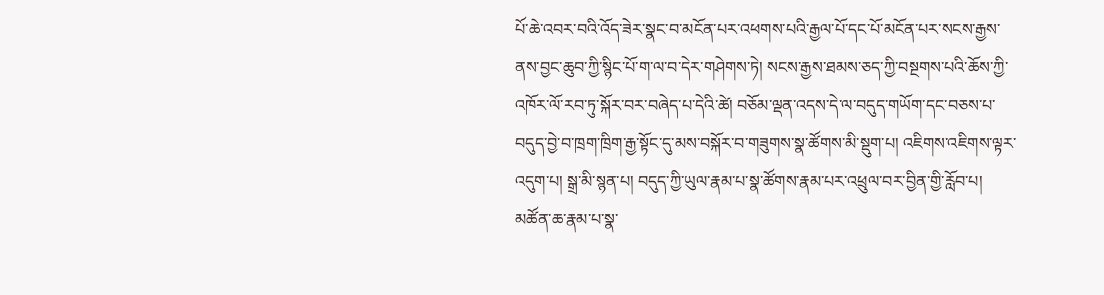པོ་ཆེ་འབར་བའི་འོད་ཟེར་སྣང་བ་མངོན་པར་འཕགས་པའི་རྒྱལ་པོ་དང་པོ་མངོན་པར་སངས་རྒྱས་ནས་བྱང་ཆུབ་ཀྱི་སྙིང་པོ་ག་ལ་བ་དེར་གཤེགས་ཏེ། སངས་རྒྱས་ཐམས་ཅད་ཀྱི་བསྔགས་པའི་ཆོས་ཀྱི་འཁོར་ལོ་རབ་ཏུ་སྐོར་བར་བཞེད་པ་དེའི་ཚེ། བཅོམ་ལྡན་འདས་དེ་ལ་བདུད་གཡོག་དང་བཅས་པ་བདུད་བྱེ་བ་ཁྲག་ཁྲིག་རྒྱ་སྟོང་དུ་མས་བསྐོར་བ་གཟུགས་སྣ་ཚོགས་མི་སྡུག་པ། འཇིགས་འཇིགས་ལྟར་འདུག་པ། སྒྲ་མི་སྙན་པ། བདུད་ཀྱི་ཡུལ་རྣམ་པ་སྣ་ཚོགས་རྣམ་པར་འཕྲུལ་བར་བྱིན་གྱི་རློབ་པ། མཚོན་ཆ་རྣམ་པ་སྣ་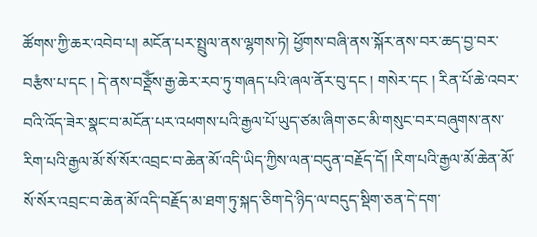ཚོགས་ཀྱི་ཆར་འབེབ་པ། མངོན་པར་སྤྲུལ་ནས་ལྷགས་ཏེ། ཕྱོགས་བཞི་ནས་སྐོར་ནས་བར་ཆད་བྱ་བར་བརྩཾས་པ་དང ། དེ་ནས་བཅྡོཾས་རྒྱ་ཆེར་རབ་ཏུ་གཞད་པའི་ཞལ་ནོར་བུ་དང ། གསེར་དང ། རིན་པོ་ཆེ་འབར་བའི་འོད་ཟེར་སྣང་བ་མངོན་པར་འཕགས་པའི་རྒྱལ་པོ་ཡུད་ཙམ་ཞིག་ཅང་མི་གསུང་བར་བཞུགས་ནས་རིག་པའི་རྒྱལ་མོ་སོ་སོར་འབྲང་བ་ཆེན་མོ་འདི་ཡིད་ཀྱིས་ལན་བདུན་བརྗོད་དོ། །རིག་པའི་རྒྱལ་མོ་ཆེན་མོ་སོ་སོར་འབྲང་བ་ཆེན་མོ་འདི་བརྗོད་མ་ཐག་ཏུ་སྐད་ཅིག་དེ་ཉིད་ལ་བདུད་སྡིག་ཅན་དེ་དག་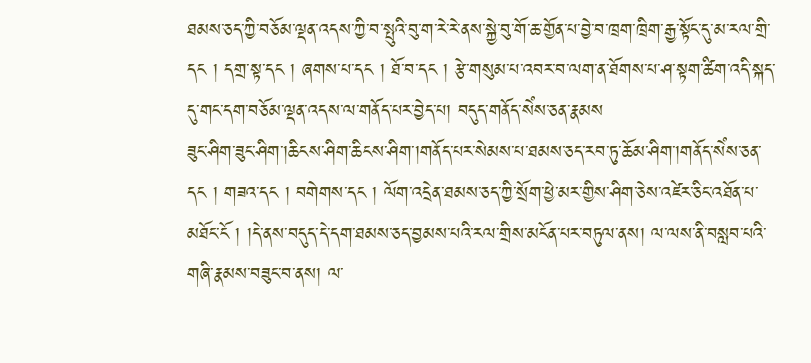ཐམས་ཅད་ཀྱི་བཅོམ་ལྡན་འདས་ཀྱི་བ་སྤུའི་བུ་ག་རེ་རེ་ནས་སྐྱེ་བུ་གོ་ཆ་གྱོན་པ་བྱེ་བ་ཁྲག་ཁྲིག་རྒྱ་སྟོང་དུ་མ་རལ་གྲི་དང ། དགྲ་སྟ་དང ། ཞགས་པ་དང ། ཐོ་བ་དང ། རྩེ་གསུམ་པ་འབར་བ་ལག་ན་ཐོགས་པ་ཤ་སྟག་ཚིག་འདི་སྐད་དུ་གང་དག་བཅོམ་ལྡན་འདས་ལ་གནོད་པར་བྱེད་པ། བདུད་གནོད་སེཾས་ཅན་རྣམས
ཟུང་ཤིག་ཟུང་ཤིག་།ཆིངས་ཤིག་ཆིངས་ཤིག་།གནོད་པར་སེམས་པ་ཐམས་ཅད་རབ་ཏུ་ཆོམ་ཤིག་།གནོད་སེཾས་ཅན་དང ། གཟའ་དང ། བགེགས་དང ། ལོག་འདྲེན་ཐམས་ཅད་ཀྱི་སྲོག་ཕྱེ་མར་གྱིས་ཤིག་ཅེས་འཛེར་ཅིང་འཐོན་པ་མཐོང་ངོ ། །དེ་ནས་བདུད་དེ་དག་ཐམས་ཅད་བྱམས་པའི་རལ་གྲིས་མངོན་པར་བཏུལ་ནས། ལ་ལས་ནི་བསླབ་པའི་གཞི་རྣམས་བཟུང་བ་ནས། ལ་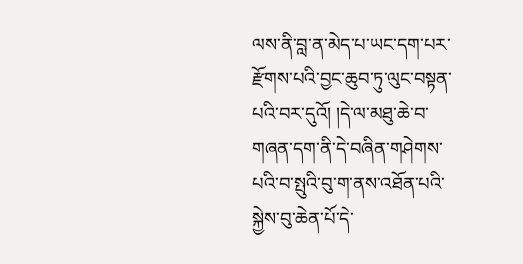ལས་ནི་བླ་ན་མེད་པ་ཡང་དག་པར་རྫོགས་པའི་བྱང་ཆུབ་ཏུ་ལུང་བསྟན་པའི་བར་དུའོ། །དེ་ལ་མཐུ་ཆེ་བ་གཞན་དག་ནི་དེ་བཞིན་གཤེགས་པའི་བ་སྤུའི་བུ་ག་ནས་འཐོན་པའི་སྐྱེས་བུ་ཆེན་པོ་དེ་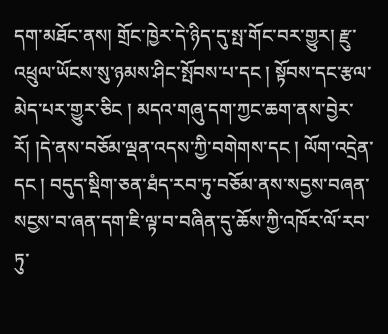དག་མཐོང་ནས། གྲོང་ཁྱེར་དེ་ཉིད་དུ་སྤ་གོང་བར་གྱུར། རྫུ་འཕྲུལ་ཡོངས་སུ་ཉམས་ཤིང་སྤོབས་པ་དང ། སྟོབས་དང་རྩལ་མེད་པར་གྱུར་ཅིང ། མདའ་གཞུ་དག་ཀྱང་ཆག་ནས་བྱེར་རོ། །དེ་ནས་བཅོམ་ལྡན་འདས་ཀྱི་བགེགས་དང ། ལོག་འདྲེན་དང ། བདུད་སྡིག་ཅན་ཐཾད་རབ་ཏུ་བཅོམ་ནས་སདྱས་བཞན་སངྱས་བ་ཞན་དག་ཇི་ལྟ་བ་བཞིན་དུ་ཆོས་ཀྱི་འཁོར་ལོ་རབ་ཏུ་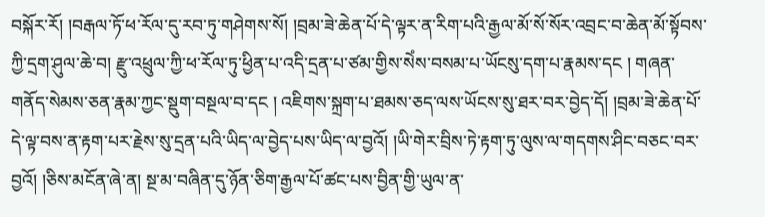བསྐོར་རོ། །བརྒལ་ཏོ་ཕ་རོལ་དུ་རབ་ཏུ་གཤེགས་སོ། །བྲམ་ཟེ་ཆེན་པོ་དེ་ལྟར་ན་རིག་པའི་རྒྱལ་མོ་སོ་སོར་འབྲང་བ་ཆེན་མོ་སྟོབས་ཀྱི་དྲག་ཤུལ་ཆེ་བ། རྫུ་འཕྲུལ་ཀྱི་ཕ་རོལ་ཏུ་ཕྱིན་པ་འདི་དྲན་པ་ཙམ་གྱིས་སེཾས་བསམ་པ་ཡོངསུ་དག་པ་རྣམས་དང ། གཞན་གནོད་སེམས་ཅན་རྣམ་ཀྱང་སྡུག་བསྔལ་བ་དང ། འཇིགས་སྐྲག་པ་ཐམས་ཅད་ལས་ཡོངས་སུ་ཐར་བར་བྱེད་དོ། །བྲམ་ཟེ་ཆེན་པོ་དེ་ལྟ་བས་ན་རྟག་པར་རྗེས་སུ་དྲན་པའི་ཡིད་ལ་བྱེད་པས་ཡིད་ལ་བྱའོ། །ཡི་གེར་བྲིས་ཏེ་རྟག་ཏུ་ལུས་ལ་གདགས་ཤིང་བཅང་བར་བྱའོ། །ཅིས་མངོན་ཞེ་ན། སྔ་མ་བཞིན་དུ་ཉོན་ཅིག་རྒྱལ་པོ་ཚང་པས་བྱིན་གྱི་ཡུལ་ན་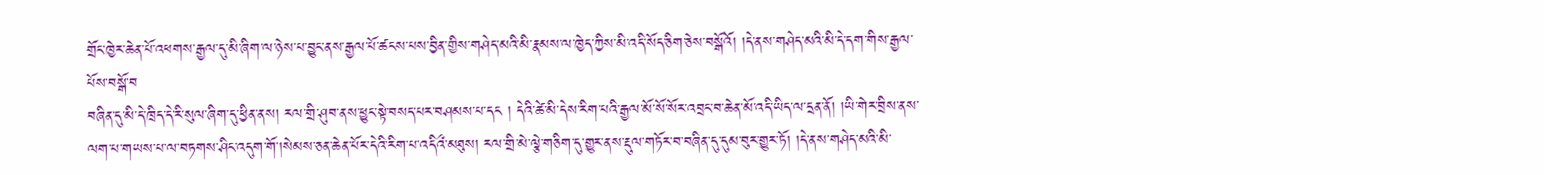གྲོང་ཁྱེར་ཆེན་པོ་འཕགས་རྒྱལ་དུ་མི་ཞིག་ལ་ཉེས་པ་བྱུང་ནས་རྒྱལ་པོ་ཚངས་པས་བྱིན་གྱིས་གཤེད་མའི་མི་རྣམས་ལ་ཁྱེད་ཀྱིས་མི་འདི་སོད་ཅིག་ཅེས་བསྒོའོ། །དེ་ནས་གཤེད་མའི་མི་དེ་དག་གིས་རྒྱལ་པོས་བསྒོ་བ
བཞིན་དུ་མི་དེ་ཁྲིད་དེ་རི་སུལ་ཞིག་དུ་ཕྱིན་ནས། རལ་གྲི་ཤུབ་ནས་ཕྱུང་སྟེ་བསད་པར་བཤམས་པ་དང ། དེའི་ཚེ་མི་དེས་རིག་པའི་རྒྱལ་མོ་སོ་སོར་འབྲང་བ་ཆེན་མོ་འདི་ཡིད་ལ་དྲན་ནོ། །ཡི་གེར་བྲིས་ནས་ལག་པ་གཡས་པ་ལ་བཏགས་ཤིང་འདུག་གོ་།སེམས་ཅན་ཆེན་པོར་དེའི་རིག་པ་འདིའྀ་མཐུས། རལ་གྲི་མེ་ལྕེ་གཅིག་དུ་གྱུར་ནས་རྡུལ་གཏོར་བ་བཞིན་དུ་དུམ་བུར་གྱུར་ཏོ། །དེ་ནས་གཤེད་མའི་མི་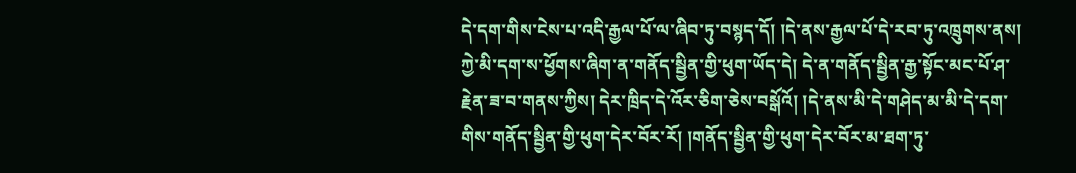དེ་དག་གིས་ངེས་པ་འདི་རྒྱལ་པོ་ལ་ཞིབ་ཏུ་བསྙད་དོ། །དེ་ནས་རྒྱལ་པོ་དེ་རབ་ཏུ་འཁྲུགས་ནས། ཀྱེ་མི་དག་ས་ཕྱོགས་ཞིག་ན་གནོད་སྦྱིན་གྱི་ཕུག་ཡོད་དེ། དེ་ན་གནོད་སྦྱིན་རྒྱ་སྟོང་མང་པོ་ཤ་རྗེན་ཟ་བ་གནས་ཀྱིས། དེར་ཁྲིད་དེ་འོར་ཅིག་ཅེས་བསྒོའོ། །དེ་ནས་མི་དེ་གཤེད་མ་མི་དེ་དག་གིས་གནོད་སྦྱིན་གྱི་ཕུག་དེར་བོར་རོ། །གནོད་སྦྱིན་གྱི་ཕུག་དེར་བོར་མ་ཐག་ཏུ་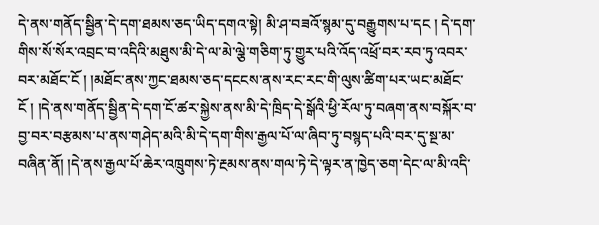དེ་ནས་གནོད་སྦྱིན་དེ་དག་ཐམས་ཅད་ཡིད་དགའ་སྟེ། མི་ཤ་བཟའོ་སྙམ་དུ་བརྒྱུགས་པ་དང ། དེ་དག་གིས་སོ་སོར་འབྲང་བ་འདིའི་མཐུས་མི་དེ་ལ་མེ་ལྕེ་གཅིག་ཏུ་གྱུར་པའི་འོད་འཕྲོ་བར་རབ་ཏུ་འབར་བར་མཐོང་ངོ ། །མཐོང་ནས་ཀྱང་ཐམས་ཅད་དངངས་ནས་རང་རང་གི་ལུས་ཚིག་པར་ཡང་མཐོང་ངོ ། །དེ་ནས་གནོད་སྦྱིན་དེ་དག་ངོ་ཚར་སྐྱེས་ནས་མི་དེ་ཁྲིད་དེ་སྒོའི་ཕྱི་རོལ་ཏུ་བཞག་ནས་བསྐོར་བ་བྱ་བར་བརྩམས་པ་ནས་གཤེད་མའི་མི་དེ་དག་གིས་རྒྱལ་པོ་ལ་ཞིབ་ཏུ་བསྙད་པའི་བར་དུ་སྔ་མ་བཞིན་ནོ། །དེ་ནས་རྒྱལ་པོ་ཆེར་འཁྲུགས་ཏེ་རྔམས་ནས་གལ་ཏེ་དེ་ལྟར་ན་ཁྱེད་ཅག་དེང་ལ་མི་འདི་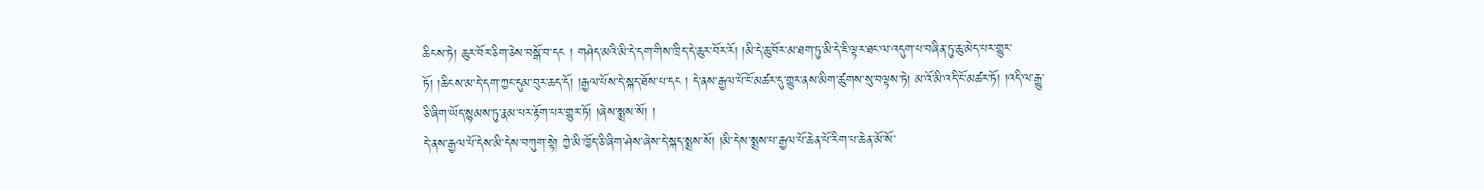ཆིངས་ཏེ། ཆུར་བོར་ཅིག་ཅེས་བསྒོ་བ་དང ། གཤེད་མའི་མི་དེ་དག་གིས་ཁྲིད་དེ་ཆུར་བོར་རོ། །མི་དེ་ཆུ་བོར་མ་ཐག་ཏུ་མི་དེ་ཇི་ལྟར་ཐང་ལ་འདུག་པ་བཞིན་ཏུ་ཆུ་མེད་པར་གྱུར་ཏོ། །ཆིངས་མ་དེ་དག་ཀྱང་དུམ་བུར་ཆད་དོ། །རྒྱལ་པོས་དེ་སྐད་ཐོས་པ་དང ། དེ་ནས་རྒྱལ་པོ་ངོ་མཚར་དུ་གྱུར་ནས་མིག་ཚུགས་སུ་བལྟས་ཏེ། མ་འོ་མི་འདི་ངོ་མཚར་ཏོ། །འདི་ལ་རྒྱུ་ཅི་ཞིག་ཡོད་སྙམས་ཏུ་རྣམ་པར་རྟོག་པར་གྱུར་ཏོ། །ཞེས་སྨྲས་སོ། །
དེ་ནས་རྒྱལ་པོ་དེས་མི་དེས་བཀུག་སྟེ། ཀྱེ་མི་ཁྱོད་ཅི་ཞིག་ཤེས་ཞེས་དེ་སྐད་སྨྲས་སོ། །མི་དེས་སྨྲས་པ་རྒྱལ་པོ་ཆེན་པོ་རིག་པ་ཆེན་མོ་སོ་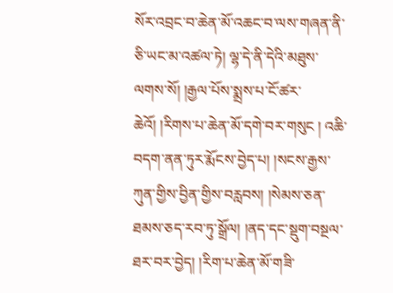སོར་འབྲང་བ་ཆེན་མོ་འཆང་བ་ལས་གཞན་ནི་ཅི་ཡང་མ་འཚལ་ཏེ། ལྷ་དེ་ནི་དེའི་མཐུས་ལགས་སོ། །རྒྱལ་པོས་སྨྲས་པ་ངོ་ཚར་ཆེའོ། །རིགས་པ་ཆེན་མོ་དགེ་བར་གསུང ། འཆི་བདག་ནན་ཏུར་རྨོངས་བྱེད་པ། །སངས་རྒྱས་ཀུན་གྱིས་བྱིན་གྱིས་བརླབས། །སེམས་ཅན་ཐམས་ཅད་རབ་ཏུ་སྒྲོལ། །ནད་དང་སྡུག་བསྔལ་ཐར་བར་བྱེད། །རིག་པ་ཆེན་མོ་གཟི་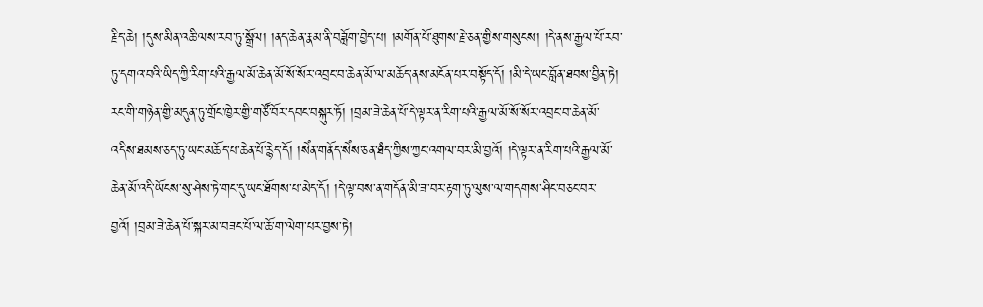རྗིད་ཆེ། །དུས་མིན་འཆི་ལས་རབ་ཏུ་སྒྲོལ། །ནད་ཆེན་རྣམ་ནི་བཟློག་བྱེད་པ། །མགོན་པོ་ཐུགས་རྗེ་ཅན་གྱིས་གསུངས། །དེ་ནས་རྒྱལ་པོ་རབ་ཏུ་དགའ་བའི་ཡིད་ཀྱི་རིག་པའི་རྒྱལ་མོ་ཆེན་མོ་སོ་སོར་འབྲང་བ་ཆེན་མོ་ལ་མཆོད་ནས་མངོན་པར་བསྟོད་དོ། །མི་དེ་ཡང་བློན་ཐབས་བྱིན་ཏེ། རང་གི་གཉེན་གྱི་མདུན་ཏུ་གྲོང་ཁྱེར་གྱི་གཙོ་བོར་དབང་བསྐུར་ཏོ། །བྲམ་ཟེ་ཆེན་པོ་དེ་ལྟར་ན་རིག་པའི་རྒྱལ་མོ་སོ་སོར་འབྲང་བ་ཆེན་མོ་འདིས་ཐམས་ཅད་ཏུ་ཡང་མཆོད་པ་ཆེན་པོ་རྙེད་དོ། །སེཾན་གནོད་སེཾས་ཅན་ཐཾད་ཀྱིས་ཀྱང་འགལ་བར་མི་བྱའོ། །དེ་ལྟར་ན་རིག་པའི་རྒྱལ་མོ་ཆེན་མོ་འདི་ཡོངས་སུ་ཤེས་ཏེ་གང་དུ་ཡང་ཐོགས་པ་མེད་དོ། །དེ་ལྟ་བས་ན་གདོན་མི་ཟ་བར་རྟག་ཏུ་ལུས་ལ་གདགས་ཤིང་བཅང་བར་བྱའོ། །བྲམ་ཟེ་ཆེན་པོ་སྐར་མ་བཟང་པོ་ལ་ཆོ་ག་ལེག་པར་བྱས་ཏེ།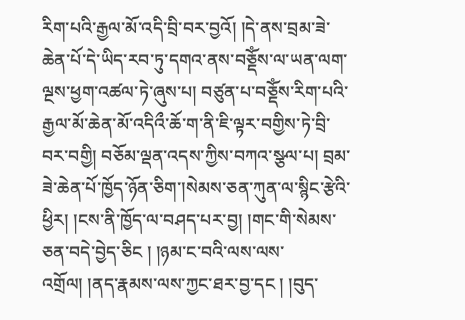རིག་པའི་རྒྱལ་མོ་འདི་བྲི་བར་བྱའོ། །དེ་ནས་བྲམ་ཟེ་ཆེན་པོ་དེ་ཡིད་རབ་ཏུ་དགའ་ནས་བཅྡོཾས་ལ་ཡན་ལག་ལྔས་ཕྱག་འཚལ་ཏེ་ཞུས་པ། བཙུན་པ་བཅྡོཾས་རིག་པའི་རྒྱལ་མོ་ཆེན་མོ་འདིའྀ་ཆོ་ག་ནི་ཇི་ལྟར་བགྱིས་ཏེ་བྲི་བར་བགྱི། བཅོམ་ལྡན་འདས་ཀྱིས་བཀའ་སྩལ་པ། བྲམ་ཟེ་ཆེན་པོ་ཁྱོད་ཉོན་ཅིག་།སེམས་ཅན་ཀུན་ལ་སྙིང་རྩེའི་ཕྱིར། །ངས་ནི་ཁྱོད་ལ་བཤད་པར་བྱ། །གང་གི་སེམས་ཅན་བདེ་བྱེད་ཅིང ། །ཉམ་ང་བའི་ལས་ལས་འགྲོལ། །ནད་རྣམས་ལས་ཀྱང་ཐར་བྱ་དང ། །བུད་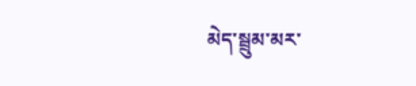མེད་སྦྲུམ་མར་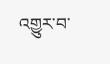འགྱུར་བ་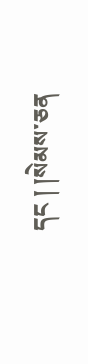དང ། །སེམས་ཅན